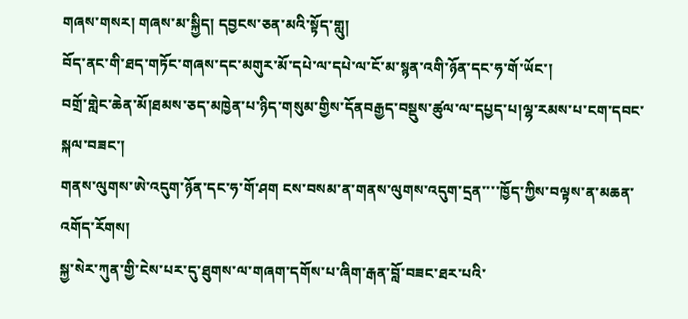གཞས་གསར། གཞས་མ་སྐྱིད། དབྱངས་ཅན་མའི་སྟོད་གླུ།
བོད་ནང་གི་ཐད་གཏོང་གཞས་དང་མགུར་མོ་དཔེ་ལ་དཔེ་ལ་ངོ་མ་སྙན་འགི་ཉོན་དང་ཧ་གོ་ཡོང་།
བགྲོ་གླེང་ཆེན་མོ།ཐམས་ཅད་མཁྱེན་པ་ཉིད་གསུམ་གྱིས་དོནབརྒྱད་བསྡུས་ཚུལ་ལ་དཔྱད་པ།ལྷ་རམས་པ་ངག་དབང་སྐལ་བཟང་།
གནས་ལུགས་ཨེ་འདུག་ཉོན་དང་ཧ་གོ་ཤག ངས་བསམ་ན་གནས་ལུགས་འདུག་དྲན་་་་ཁྱོད་ཀྱིས་བལྟས་ན་མཆན་འགོད་རོགས།
སྐྱ་སེར་ཀུན་གྱི་ངེས་པར་དུ་ཐུགས་ལ་གཞག་དགོས་པ་ཞིག་རྒན་བློ་བཟང་ཐར་པའི་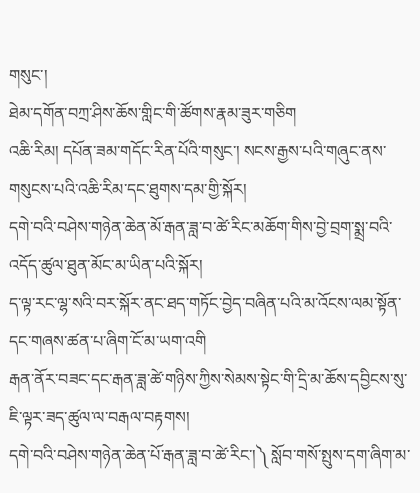གསུང་།
ཐེམ་དགོན་བཀྲ་ཤིས་ཆོས་གླིང་གི་ཚོགས་རྣམ་ཟུར་གཅིག
འཆི་རིམ། དཔོན་ཟམ་གདོང་རིན་པོའི་གསུང་། སངས་རྒྱས་པའི་གཞུང་ནས་གསུངས་པའི་འཆི་རིམ་དང་ཐུགས་དམ་གྱི་སྐོར།
དགེ་བའི་བཤེས་གཉེན་ཆེན་མོ་རྒན་ཟླ་བ་ཚེ་རིང་མཆོག་གིས་བྱེ་བྲག་སྨྲ་བའི་འདོད་ཚུལ་ཐུན་མོང་མ་ཡིན་པའི་སྐོར།
ད་ལྟ་རང་ལྷ་སའི་བར་སྐོར་ནང་ཐད་གཏོང་བྱེད་བཞིན་པའི་མ་འོངས་ལམ་སྟོན་དང་གཞས་ཚན་པ་ཞིག་ངོ་མ་ཡག་འགི
རྒན་ནོར་བཟང་དང་རྒན་ཟླ་ཚེ་གཉིས་ཀྱིས་སེམས་སྟེང་གི་དྲི་མ་ཆོས་དབྱིངས་སུ་ཇི་ལྟར་ཟད་ཚུལ་ལ་བརྒལ་བརྟགས།
དགེ་བའི་བཤེས་གཉེན་ཆེན་པོ་རྒན་ཟླ་བ་ཚེ་རིང་།༽ སློབ་གསོ་སྤུས་དག་ཞིག་མ་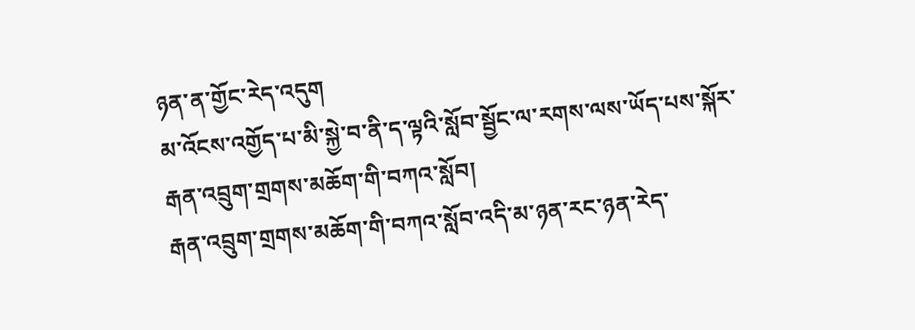ཉན་ན་གྱོང་རེད་འདུག
མ་འོངས་འགྱོད་པ་མི་སྐྱེ་བ་ནི་ད་ལྟའི་སློབ་སྦྱོང་ལ་རགས་ལས་ཡོད་པས་སྐོར་རྒན་འབྲུག་གྲགས་མཆོག་གི་བཀའ་སློབ།
རྒན་འབྲུག་གྲགས་མཆོག་གི་བཀའ་སློབ་འདི་མ་ཉན་རང་ཉན་རེད་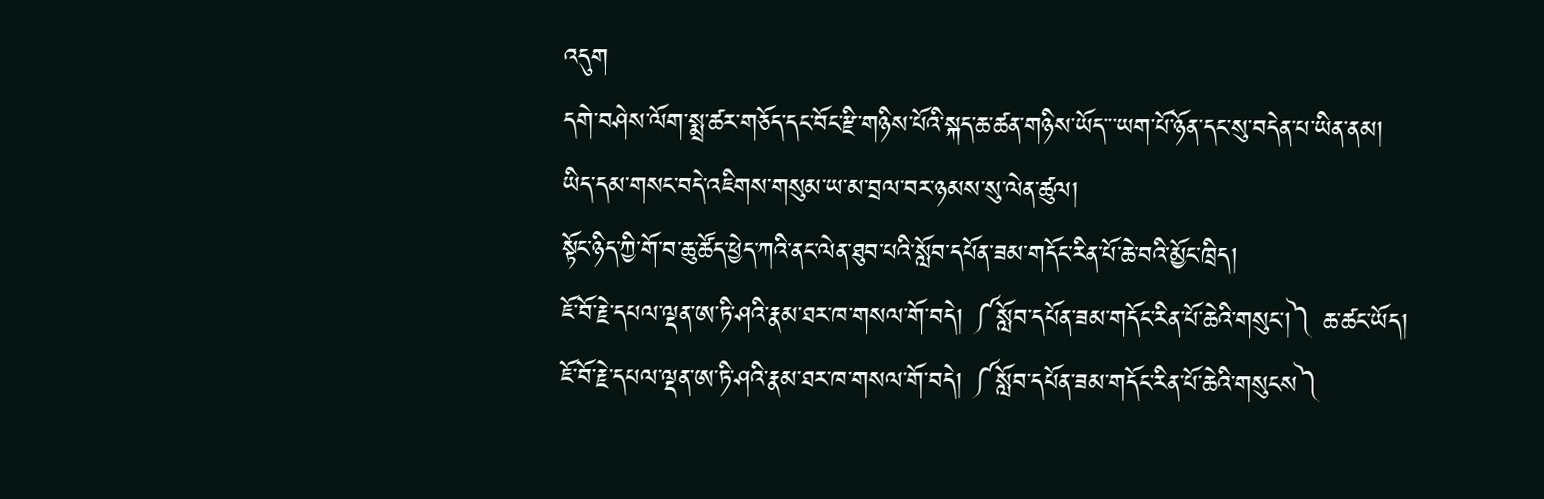འདུག
དགེ་བཤེས་ལོག་སྨྲ་ཚར་གཅོད་དང་བོང་རྫི་གཉིས་པོའི་སྐད་ཆ་ཚན་གཉིས་ཡོད་་་ཡག་པོ་ཉོན་དང་སུ་བདེན་པ་ཡིན་ནམ།
ཡིད་དམ་གསང་བདེ་འཇིགས་གསུམ་ཡ་མ་བྲལ་བར་ཉམས་སུ་ལེན་ཚུལ།
སྟོང་ཉིད་ཀྱི་གོ་བ་ཆུ་ཚོད་ཕྱེད་ཀའི་ནང་ལེན་ཐུབ་པའི་སློབ་དཔོན་ཟམ་གདོང་རིན་པོ་ཆེ་བའི་མྱོང་ཁྲིད།
ཇོ་བོ་རྗེ་དཔལ་ལྡན་ཨ་ཏི་ཤའི་རྣམ་ཐར་ཁ་གསལ་གོ་བདེ། ༼སློབ་དཔོན་ཟམ་གདོང་རིན་པོ་ཆེའི་གསུང་།༽ ཆ་ཚང་ཡོད།
ཇོ་བོ་རྗེ་དཔལ་ལྡན་ཨ་ཏི་ཤའི་རྣམ་ཐར་ཁ་གསལ་གོ་བདེ། ༼སློབ་དཔོན་ཟམ་གདོང་རིན་པོ་ཆེའི་གསུངས༽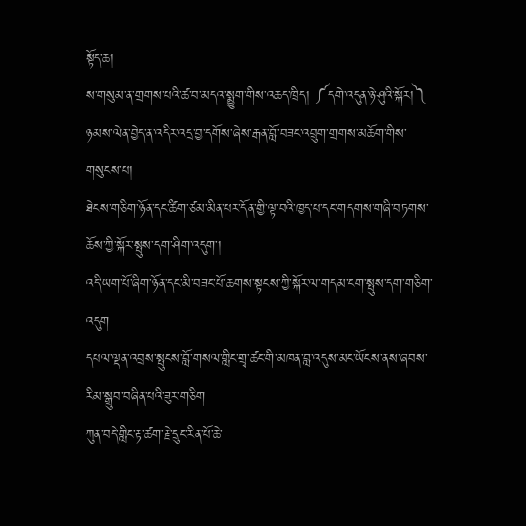སྟོད་ཆ།
ས་གསུམ་ན་གྲགས་པའི་ཚ་བ་མདའ་སྨྱུག་གིས་འཆད་ཁྲིད། ༼དགེ་འདུན་ཉེ་ཤུའི་སྐོར།༽
ཉམས་ལེན་བྱེད་ན་འདིར་འདྲ་བྱ་དགོས་ཞེས་རྒན་བློ་བཟང་འབྲུག་གྲགས་མཆོག་གིས་གསུངས་པ།
ཐེངས་གཅིག་ཉོན་དང་ཚིག་ཙམ་མིན་པར་དོན་གྱི་ལྟ་བའི་ཁྱད་པ་དང་གདགས་གཞི་བཏགས་ཆོས་ཀྱི་སྐོར་སྤུས་དག་ཤིག་འདུག་།
འདི་ཡག་པོ་ཞིག་ཉོན་དང་མི་བཟང་པོ་ཆགས་སྟངས་ཀྱི་སྐོར་ལ་གདམ་ངག་སྤུས་དག་གཅིག་འདུག
དཔལ་ལྡན་འབྲས་སྤུངས་བློ་གསལ་གླིང་གྲྭ་ཚང་གི་མཁན་བླ་འདུས་མང་ཡོངས་ནས་ཞབས་རིམ་སྒྲུབ་བཞིན་པའི་ཟུར་གཅིག
ཀུན་བདེ་གླིང་རྟ་ཚག་རྗེ་དྲུང་རིན་པོ་ཆེ་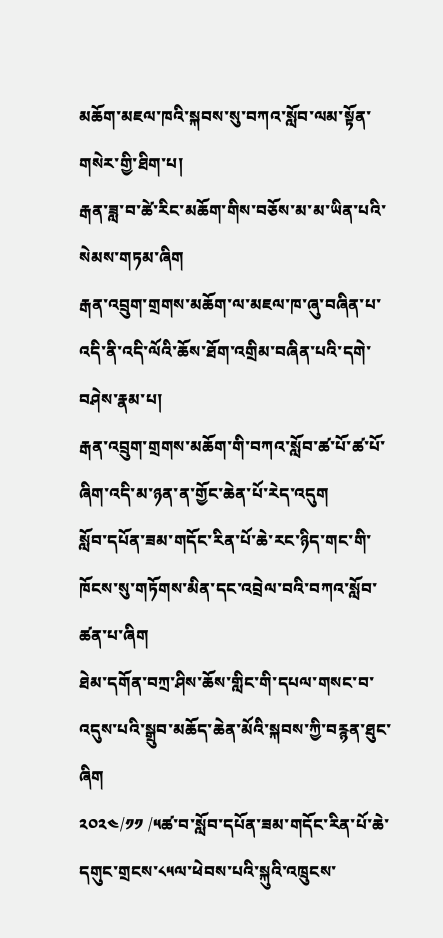མཆོག་མཇལ་ཁའི་སྐབས་སུ་བཀའ་སློབ་ལམ་སྟོན་གསེར་གྱི་ཐིག་པ།
རྒན་ཟླ་བ་ཚེ་རིང་མཆོག་གིས་བཅོས་མ་མ་ཡིན་པའི་སེམས་གཏམ་ཞིག
རྒན་འབྲུག་གྲགས་མཆོག་ལ་མཇལ་ཁ་ཞུ་བཞིན་པ་འདི་ནི་འདི་ལོའི་ཆོས་ཐོག་འགྲིམ་བཞིན་པའི་དགེ་བཤེས་རྣམ་པ།
རྒན་འབྲུག་གྲགས་མཆོག་གི་བཀའ་སློབ་ཚ་པོ་ཚ་པོ་ཞིག་འདི་མ་ཉན་ན་གྱོང་ཆེན་པོ་རེད་འདུག
སློབ་དཔོན་ཟམ་གདོང་རིན་པོ་ཆེ་རང་ཉིད་གང་གི་ཁོངས་སུ་གཏོགས་མིན་དང་འབྲེལ་བའི་བཀའ་སློབ་ཚན་པ་ཞིག
ཐེམ་དགོན་བཀྲ་ཤིས་ཆོས་གླིང་གི་དཔལ་གསང་བ་འདུས་པའི་སྒྲུབ་མཆོད་ཆེན་མོའི་སྐབས་ཀྱི་བརྙན་ཐུང་ཞིག
༢༠༢༤/༡༡ /༥ཚ་བ་སློབ་དཔོན་ཟམ་གདོང་རིན་པོ་ཆེ་དགུང་གྲངས་༨༥ལ་ཕེབས་པའི་སྐུའི་འཁྲུངས་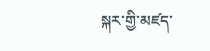སྐར་གྱི་མཛད་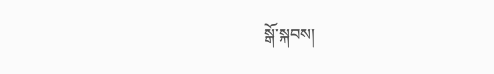སྒོ་སྐབས།